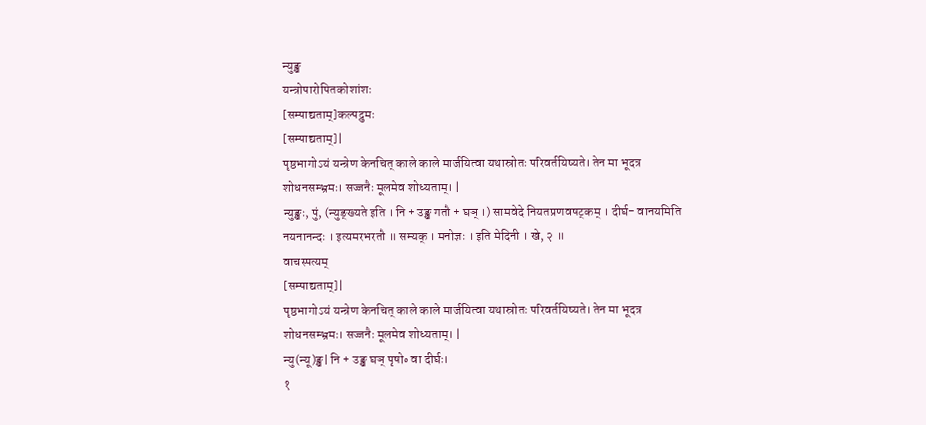न्युङ्ख
यन्त्रोपारोपितकोशांशः
[सम्पाद्यताम्]कल्पद्रुमः
[सम्पाद्यताम्]|
पृष्ठभागोऽयं यन्त्रेण केनचित् काले काले मार्जयित्वा यथास्रोतः परिवर्तयिष्यते। तेन मा भूदत्र शोधनसम्भ्रमः। सज्जनैः मूलमेव शोध्यताम्। |
न्युङ्खः, पुं, (न्युङ्ख्यते इति । नि + उङ्ख गतौ + घञ् ।) सामवेदे नियतप्रणवषट्कम् । दीर्घ- वानयमिति नयनानन्दः । इत्यमरभरतौ ॥ सम्यक् । मनोज्ञः । इति मेदिनी । खे, २ ॥
वाचस्पत्यम्
[सम्पाद्यताम्]|
पृष्ठभागोऽयं यन्त्रेण केनचित् काले काले मार्जयित्वा यथास्रोतः परिवर्तयिष्यते। तेन मा भूदत्र शोधनसम्भ्रमः। सज्जनैः मूलमेव शोध्यताम्। |
न्यु(न्यू)ङ्ख¦ नि + उङ्ख घञ् पृषो॰ वा दीर्घः।
१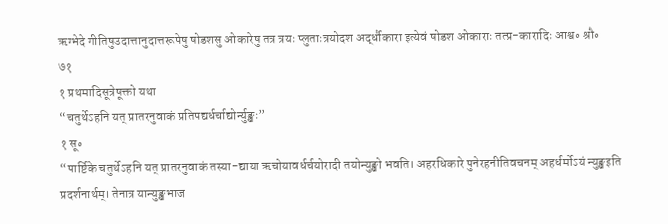ऋग्भेदे गीतिषुउदात्तानुदात्तरूपेषु षोडशसु ओकारेषु तत्र त्रयः प्लुताःत्रयोदश अर्द्धौकारा इत्येवं षोडश ओकाराः तत्प्र-कारादिः आश्व॰ श्रौ॰
७१
१ प्रथमादिसूत्रेषूक्तो यथा
“चतुर्थेऽहनि यत् प्रातरनुवाकं प्रतिपद्यर्धर्चाद्योर्न्युङ्खः”
१ सू॰
“पार्ष्टिके चतुर्थेऽहनि यत् प्रातरनुवाकं तस्या-द्याया ऋचोयावर्धर्चयोरादी तयोन्युङ्खो भवति। अहरधिकारे पुनेरहनीतिवचनम् अहर्धर्मोऽयं न्युङ्खइति प्रदर्शनार्थम्। तेनात्र यान्युङ्खभाज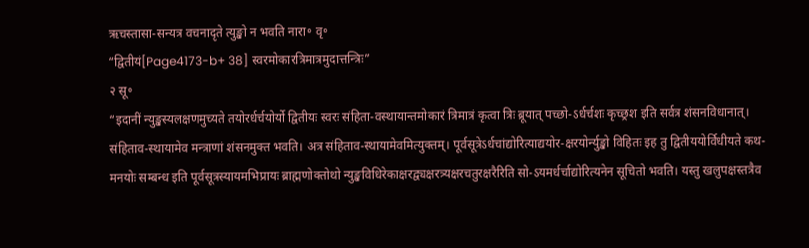ऋचस्तासा-सन्यत्र वचनादृते त्युङ्खो न भवति नारा॰ वृ॰
“द्वितीयं[Page4173-b+ 38] स्वरमोकारत्रिमात्रमुदात्तन्त्रिः”
२ सू॰
“इदानीं न्युङ्खस्यलक्षणमुच्यते तयोरर्धर्चयोर्यो द्वितीयः स्वरः संहिता-वस्थायान्तमोकारं त्रिमात्रं कृत्वा त्रिः ब्रूयात् पच्छो-ऽर्धर्चशः कृच्छ्रश इति सर्वत्र शंसनविधानात्। संहिताव-स्थायामेव मन्त्राणां शंसनमुक्त भवति। अत्र संहिताव-स्थायामेवमित्युक्तम्। पूर्वसूत्रेऽर्धचांद्योरित्याद्ययोर-क्षरयोर्न्युङ्खो विहितः इह तु द्वितीययोर्विधीयते कथ-मनयोः सम्बन्ध इति पूर्वसूत्रस्यायमभिप्रायः ब्राह्मणोक्तोथो न्युङ्खविधिरेकाक्षरद्व्यक्षरत्र्यक्षरचतुरक्षरैरिति सो-ऽयमर्धर्चाद्योरित्यनेन सूचितो भवति। यस्तु खलुपक्षस्तत्रैव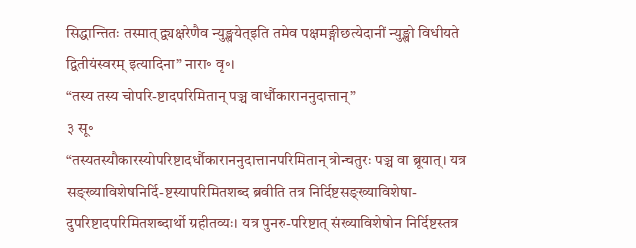सिद्धान्तितः तस्मात् द्व्यक्षरेणैव न्युङ्खयेत्इति तमेव पक्षमङ्गीछत्येदानीं न्युङ्खो विधीयते द्वितीयंस्वरम् इत्यादिना” नारा॰ वृ॰।
“तस्य तस्य चोपरि-ष्टादपरिमितान् पञ्च वार्धौकाराननुदात्तान्”
३ सू॰
“तस्यतस्यौकारस्योपरिष्टादर्धौकाराननुदात्तानपरिमितान् त्रोन्चतुरः पञ्च वा ब्रूयात्। यत्र सङ्ख्याविशेषनिर्दि-ष्टस्यापरिमितशब्द ब्रवीति तत्र निर्दिष्टसङ्ख्याविशेषा-दुपरिष्टादपरिमितशब्दार्थो ग्रहीतव्यः। यत्र पुनरु-परिष्टात् संख्याविशेषोन निर्दिष्टस्तत्र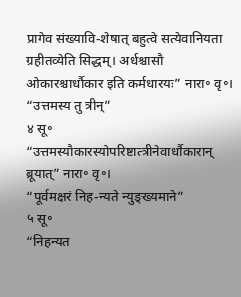प्रागेव संख्यावि-शेषात् बहुत्वे सत्येवानियता ग्रहीतव्येति सिद्धम्। अर्धश्चासौ ओकारश्चार्धौकार इति कर्मधारयः” नारा॰ वृ॰।
“उत्तमस्य तु त्रीन्”
४ सू॰
“उत्तमस्यौकारस्योपरिष्टात्त्रीनेवार्धौकारान् ब्रूयात्” नारा॰ वृ॰।
“पूर्वमक्षरं निह-न्यते न्युङ्ख्यमाने”
५ सू॰
“निहन्यत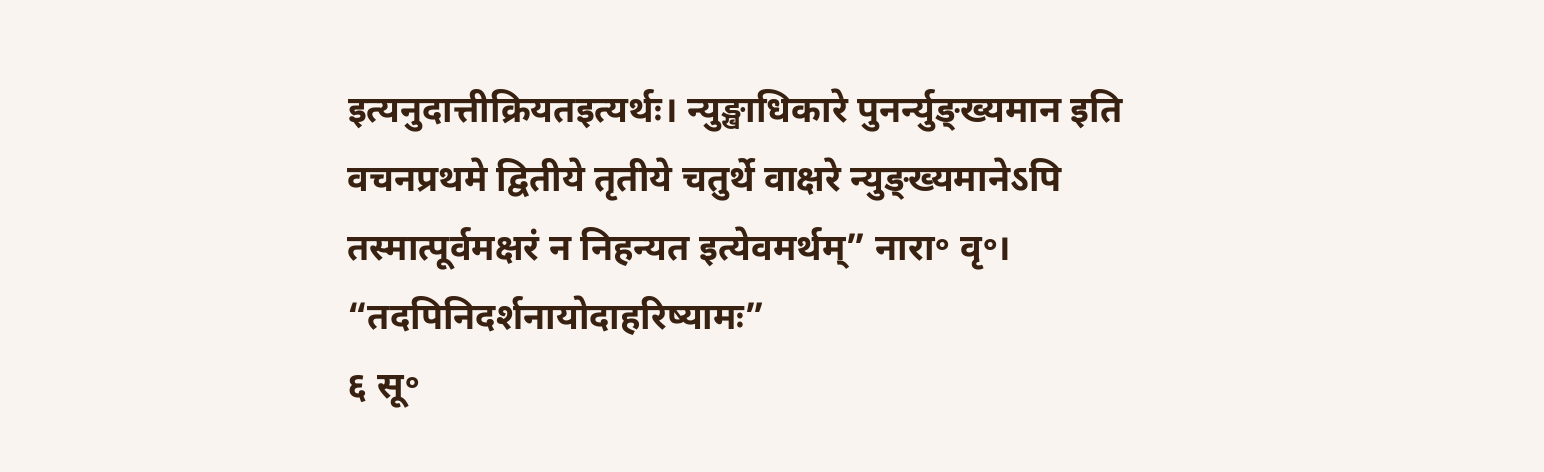इत्यनुदात्तीक्रियतइत्यर्थः। न्युङ्खाधिकारे पुनर्न्युङ्ख्यमान इति वचनप्रथमे द्वितीये तृतीये चतुर्थे वाक्षरे न्युङ्ख्यमानेऽपि तस्मात्पूर्वमक्षरं न निहन्यत इत्येवमर्थम्” नारा॰ वृ॰।
“तदपिनिदर्शनायोदाहरिष्यामः”
६ सू॰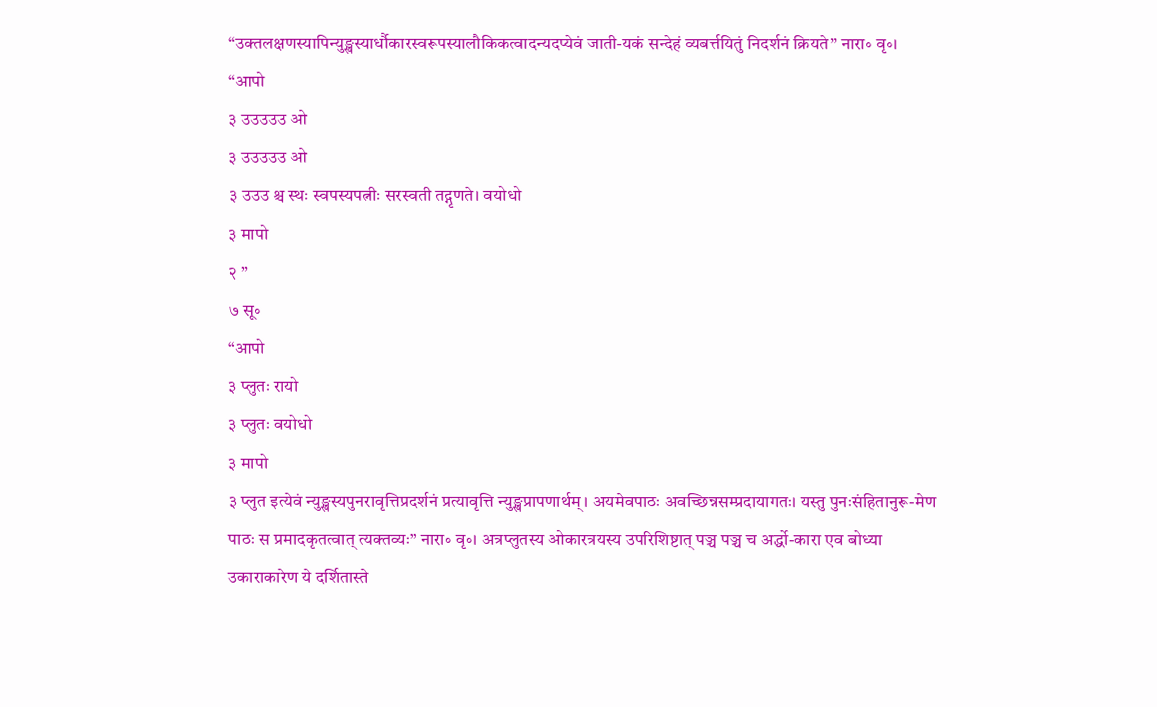“उक्तलक्षणस्यापिन्युङ्खस्यार्धौकारस्वरूपस्यालौकिकत्वादन्यदप्येवं जाती-यकं सन्देहं व्यबर्त्तयितुं निदर्शनं क्रियते” नारा॰ वृ॰।
“आपो
३ उउउउउ ओ
३ उउउउउ ओ
३ उउउ श्च स्थः स्वपस्यपत्नीः सरस्वती तद्गृणते। वयोधो
३ मापो
२ ”
७ सू॰
“आपो
३ प्लुतः रायो
३ प्लुतः वयोधो
३ मापो
३ प्लुत इत्येवं न्युङ्खस्यपुनरावृत्तिप्रदर्शनं प्रत्यावृत्ति न्युङ्खप्रापणार्थम्। अयमेवपाठः अवच्छिन्नसम्प्रदायागतः। यस्तु पुनःसंहितानुरू-मेण पाठः स प्रमादकृतत्वात् त्यक्तव्यः” नारा॰ वृ॰। अत्रप्लुतस्य ओकारत्रयस्य उपरिशिष्टात् पञ्च पञ्च च अर्द्धो-कारा एव बोध्या उकाराकारेण ये दर्शितास्ते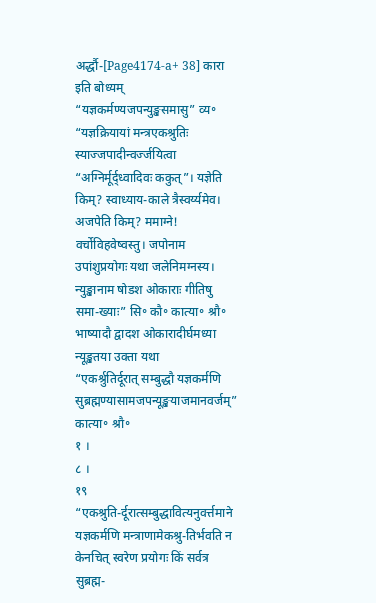अर्द्धौ-[Page4174-a+ 38] कारा इति बोध्यम्
“यज्ञकर्मण्यजपन्युङ्खसमासु” व्य॰
“यज्ञक्रियायां मन्त्रएकश्रुतिः स्याज्जपादीन्वर्ज्जयित्वा
“अग्निर्मूर्द्ध्वादिवः ककुत्”। यज्ञेति किम्? स्वाध्याय-काले त्रैस्वर्य्यमेव। अजपेति किम्? ममाग्ने! वर्चोविहवेष्वस्तु। जपोनाम उपांशुप्रयोगः यथा जलेनिमग्नस्य। न्युङ्खानाम षोडश ओकाराः गीतिषु समा-ख्याः” सि॰ कौ॰ कात्या॰ श्रौ॰ भाष्यादौ द्वादश ओकारादीर्घमध्या न्यूङ्खतया उक्ता यथा
“एकर्श्रुतिर्दूरात् सम्बुद्धौ यज्ञकर्मणि सुब्रह्मण्यासामजपन्यूङ्खयाजमानवर्जम्” कात्या॰ श्रौ॰
१ ।
८ ।
१९
“एकश्रुति-र्दूरात्सम्बुद्धावित्यनुवर्त्तमाने यज्ञकर्मणि मन्त्राणामेकश्रु-तिर्भवति न केनचित् स्वरेण प्रयोगः किं सर्वत्र सुब्रह्म-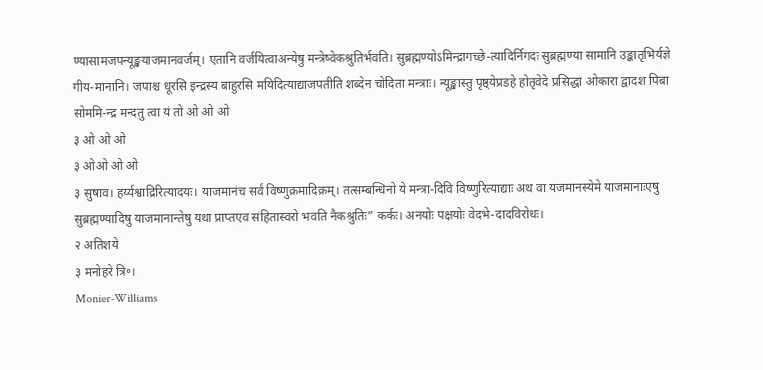ण्यासामजपन्यूङ्खयाजमानवर्जम्। एतानि वर्जयित्वाअन्येषु मन्त्रेष्वेकश्रुतिर्भवति। सुब्रह्मण्योऽमिन्द्रागच्छे-त्यादिर्निगदः सुब्रह्मण्या सामानि उङ्कातृभिर्यज्ञे गीय-मानानि। जपाश्च धूरसि इन्द्रस्य बाहुरसि मयिदित्याद्याजपतीति शब्देन चोदिता मन्त्राः। न्यूङ्खास्तु पृष्ठ्येप्रडहे होतृवेदे प्रसिद्धा ओकारा द्वादश पिबा सोममि-न्द्र मन्दतु त्वा यं तो ओ ओ ओ
३ ओ ओ ओ
३ ओओ ओ ओ
३ सुषाव। हर्य्यश्वाद्रिरित्यादयः। याजमानंच सर्वं विष्णुक्रमादिक्रम्। तत्सम्बन्धिनो ये मन्त्रा-दिवि विष्णुरित्याद्याः अथ वा यजमानस्येमे याजमानाःएषु सुब्रह्मण्यादिषु याजमानान्तेषु यथा प्राप्तएव संहितास्वरो भवति नैकश्रुतिः” कर्कः। अनयोः पक्षयोः वेदभे-दादविरोधः।
२ अतिशये
३ मनोहरे त्रि॰।
Monier-Williams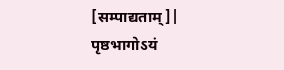[सम्पाद्यताम्]|
पृष्ठभागोऽयं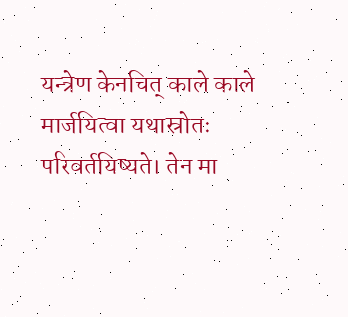यन्त्रेण केनचित् काले काले मार्जयित्वा यथास्रोतः परिवर्तयिष्यते। तेन मा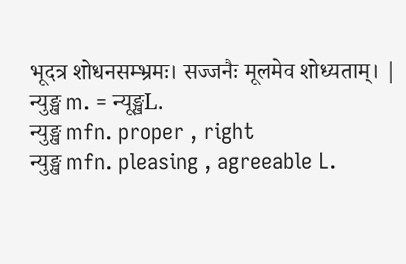भूदत्र शोधनसम्भ्रमः। सज्जनैः मूलमेव शोध्यताम्। |
न्युङ्ख m. = न्यूङ्खL.
न्युङ्ख mfn. proper , right
न्युङ्ख mfn. pleasing , agreeable L.